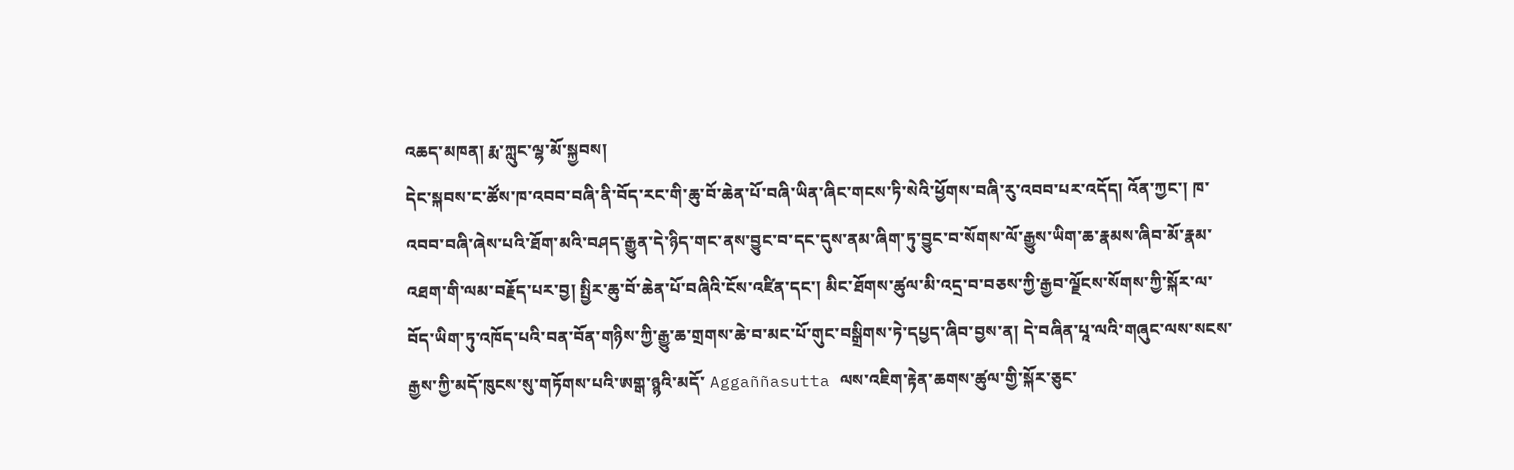འཆད་མཁན། རྨ་ཀླུང་ལྷ་མོ་སྐྱབས།
དེང་སྐབས་ང་ཚོས་ཁ་འབབ་བཞི་ནི་བོད་རང་གི་ཆུ་བོ་ཆེན་པོ་བཞི་ཡིན་ཞིང་གངས་ཏི་སེའི་ཕྱོགས་བཞི་རུ་འབབ་པར་འདོད། འོན་ཀྱང་། ཁ་འབབ་བཞི་ཞེས་པའི་ཐོག་མའི་བཤད་རྒྱུན་དེ་ཉིད་གང་ནས་བྱུང་བ་དང་དུས་ནམ་ཞིག་ཏུ་བྱུང་བ་སོགས་ལོ་རྒྱུས་ཡིག་ཆ་རྣམས་ཞིབ་མོ་རྣམ་འཐག་གི་ལམ་བརྗོད་པར་བྱ། སྤྱིར་ཆུ་བོ་ཆེན་པོ་བཞིའི་ངོས་འཛིན་དང་། མིང་ཐོགས་ཚུལ་མི་འདྲ་བ་བཅས་ཀྱི་རྒྱབ་ལྗོངས་སོགས་ཀྱི་སྐོར་ལ་བོད་ཡིག་ཏུ་འཁོད་པའི་བན་བོན་གཉིས་ཀྱི་རྒྱུ་ཆ་གྲགས་ཆེ་བ་མང་པོ་གུང་བསྒྲིགས་ཏེ་དཔྱད་ཞིབ་བྱས་ན། དེ་བཞིན་པཱ་ལའི་གཞུང་ལས་སངས་རྒྱས་ཀྱི་མདོ་ཁུངས་སུ་གཏོགས་པའི་ཨགྒ་ཉྙའི་མདོ་ Aggaññasutta ལས་འཇིག་རྟེན་ཆགས་ཚུལ་གྱི་སྐོར་ཅུང་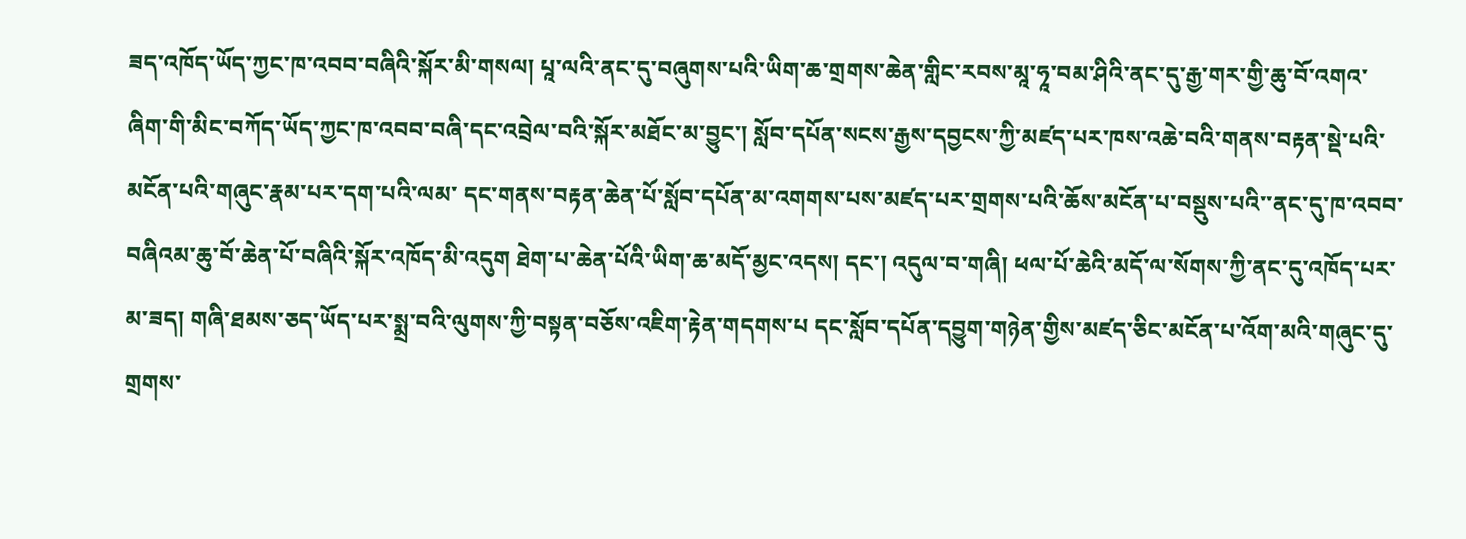ཟད་འཁོད་ཡོད་ཀྱང་ཁ་འབབ་བཞིའི་སྐོར་མི་གསལ། པཱ་ལའི་ནང་དུ་བཞུགས་པའི་ཡིག་ཆ་གྲགས་ཆེན་གླིང་རབས་མཱ་ཧཱ་བམ་ཤིའི་ནང་དུ་རྒྱ་གར་གྱི་ཆུ་བོ་འགའ་ཞིག་གི་མིང་བཀོད་ཡོད་ཀྱང་ཁ་འབབ་བཞི་དང་འབྲེལ་བའི་སྐོར་མཐོང་མ་བྱུང་། སློབ་དཔོན་སངས་རྒྱས་དབྱངས་ཀྱི་མཛད་པར་ཁས་འཆེ་བའི་གནས་བརྟན་སྡེ་པའི་མངོན་པའི་གཞུང་རྣམ་པར་དག་པའི་ལམ་ དང་གནས་བརྟན་ཆེན་པོ་སློབ་དཔོན་མ་འགགས་པས་མཛད་པར་གྲགས་པའི་ཆོས་མངོན་པ་བསྡུས་པའི་་ནང་དུ་ཁ་འབབ་བཞིའམ་ཆུ་བོ་ཆེན་པོ་བཞིའི་སྐོར་འཁོད་མི་འདུག ཐེག་པ་ཆེན་པོའི་ཡིག་ཆ་མདོ་མྱང་འདས། དང་། འདུལ་བ་གཞི། ཕལ་པོ་ཆེའི་མདོ་ལ་སོགས་ཀྱི་ནང་དུ་འཁོད་པར་མ་ཟད། གཞི་ཐམས་ཅད་ཡོད་པར་སྨྲ་བའི་ལུགས་ཀྱི་བསྟན་བཅོས་འཇིག་རྟེན་གདགས་པ དང་སློབ་དཔོན་དབྱུག་གཉེན་གྱིས་མཛད་ཅིང་མངོན་པ་འོག་མའི་གཞུང་དུ་གྲགས་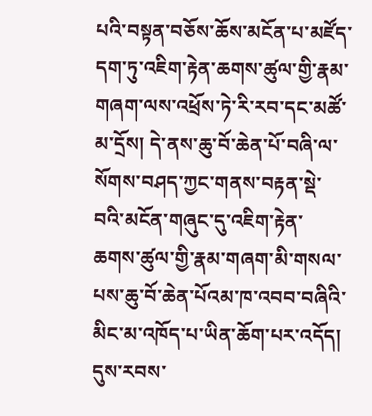པའི་བསྟན་བཅོས་ཆོས་མངོན་པ་མཛོད་དག་ཏུ་འཇིག་རྟེན་ཆགས་ཚུལ་གྱི་རྣམ་གཞག་ལས་འཕྲོས་ཏེ་རི་རབ་དང་མཚོ་མ་དྲོས། དེ་ནས་ཆུ་བོ་ཆེན་པོ་བཞི་ལ་སོགས་བཤད་ཀྱང་གནས་བརྟན་སྡེ་བའི་མངོན་གཞུང་དུ་འཇིག་རྟེན་ཆགས་ཚུལ་གྱི་རྣམ་གཞག་མི་གསལ་པས་ཆུ་བོ་ཆེན་པོའམ་ཁ་འབབ་བཞིའི་མིང་མ་འཁོད་པ་ཡིན་ཆོག་པར་འདོད། དུས་རབས་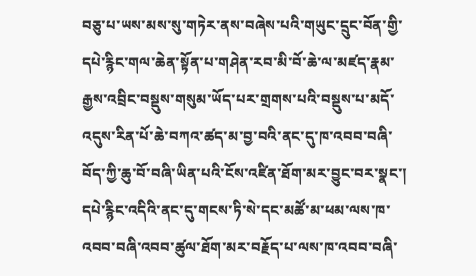བཅུ་པ་ཡས་མས་སུ་གཏེར་ནས་བཞེས་པའི་གཡུང་དྲུང་བོན་གྱི་དཔེ་རྙིང་གལ་ཆེན་སྟོན་པ་གཤེན་རབ་མི་བོ་ཆེ་ལ་མཛད་རྣམ་རྒྱས་འབྲིང་བསྡུས་གསུམ་ཡོད་པར་གྲགས་པའི་བསྡུས་པ་མདོ་འདུས་རིན་པོ་ཆེ་བཀའ་ཚད་མ་བྱ་བའི་ནང་དུ་ཁ་འབབ་བཞི་བོད་ཀྱི་ཆུ་བོ་བཞི་ཡིན་པའི་ངོས་འཛིན་ཐོག་མར་བྱུང་བར་སྣང་། དཔེ་རྙིང་འདིའི་ནང་དུ་གངས་ཏི་སེ་དང་མཚོ་མ་ཕམ་ལས་ཁ་འབབ་བཞི་འབབ་ཚུལ་ཐོག་མར་བརྗོད་པ་ལས་ཁ་འབབ་བཞི་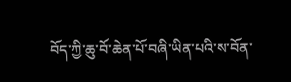བོད་ཀྱི་ཆུ་བོ་ཆེན་པོ་བཞི་ཡིན་པའི་ས་བོན་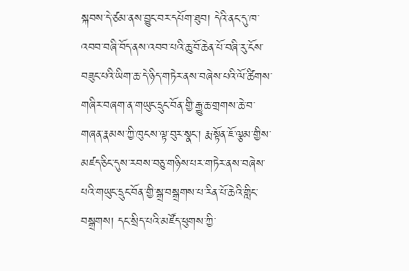སྐབས་དེ་ཙམ་ནས་བྱུང་བར་དཔོག་ཐུབ། དེའི་ནང་དུ་ཁ་འབབ་བཞི་བོད་ནས་འབབ་པའི་ཆུ་བོ་ཆེན་པོ་བཞི་རུ་ངོས་བཟུང་པའི་ཡིག་ཆ་དེ་ཉིད་གཏེར་ནས་བཞེས་པའི་ལོ་ཚིགས་གཞིར་བཞག་ན་གཡུང་དྲུང་བོན་གྱི་རྒྱུ་ཆ་གྲགས་ཆེ་བ་གཞན་རྣམས་ཀྱི་ཁུངས་ལྟ་བུར་སྣང་། རྨ་སྟོན་ཇོ་ལྕམ་གྱིས་མཛད་ཅིང་དུས་རབས་བཅུ་གཉིས་པར་གཏེར་ནས་བཞེས་པའི་གཡུང་དྲུང་བོན་གྱི་སྒྲ་བསྒྲགས་པ་རིན་པོ་ཆེའི་གླིང་བསྒྲགས། དང་སྲིད་པའི་མཛོད་ཕུགས་ཀྱི་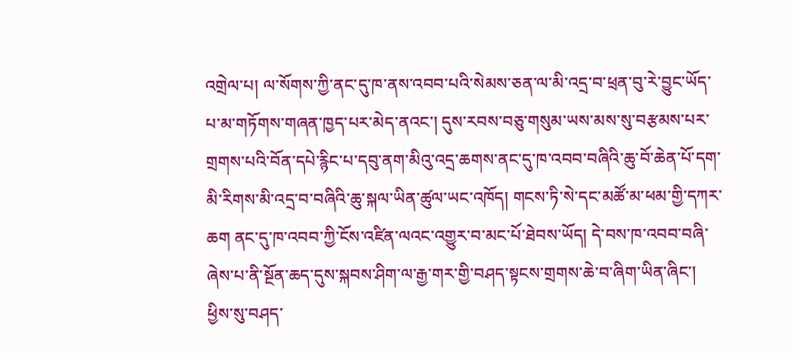འགྲེལ་པ། ལ་སོགས་ཀྱི་ནང་དུ་ཁ་ནས་འབབ་པའི་སེམས་ཅན་ལ་མི་འདྲ་བ་ཕྲན་བུ་རེ་བྱུང་ཡོད་པ་མ་གཏོགས་གཞན་ཁྱད་པར་མེད་ནའང་། དུས་རབས་བཅུ་གསུམ་ཡས་མས་སུ་བརྩམས་པར་གྲགས་པའི་བོན་དཔེ་རྙིང་པ་དབུ་ནག་མིའུ་འདྲ་ཆགས་ནང་དུ་ཁ་འབབ་བཞིའི་ཆུ་བོ་ཆེན་པོ་དག་མི་རིགས་མི་འདྲ་བ་བཞིའི་ཆུ་སྐལ་ཡིན་ཚུལ་ཡང་འཁོད། གངས་ཏི་སེ་དང་མཚོ་མ་ཕམ་གྱི་དཀར་ཆག ནང་དུ་ཁ་འབབ་ཀྱི་ངོས་འཛིན་ལའང་འགྱུར་བ་མང་པོ་ཐེབས་ཡོད། དེ་བས་ཁ་འབབ་བཞི་ཞེས་པ་ནི་སྔོན་ཆད་དུས་སྐབས་ཤིག་ལ་རྒྱ་གར་གྱི་བཤད་སྟངས་གྲགས་ཆེ་བ་ཞིག་ཡིན་ཞིང་། ཕྱིས་སུ་བཤད་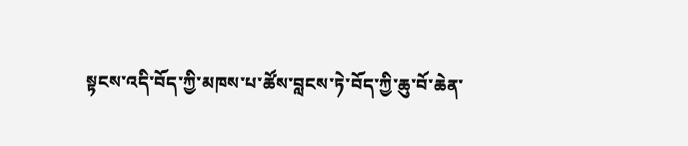སྟངས་འདི་བོད་ཀྱི་མཁས་པ་ཚོས་བླངས་ཏེ་བོད་ཀྱི་ཆུ་བོ་ཆེན་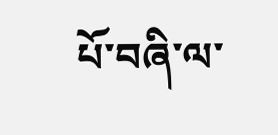པོ་བཞི་ལ་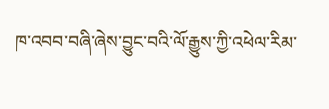ཁ་འབབ་བཞི་ཞེས་བྱུང་བའི་ལོ་རྒྱུས་ཀྱི་འཕེལ་རིམ་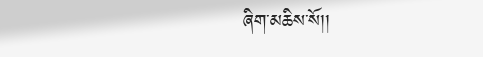ཞིག་མཆིས་སོ།།